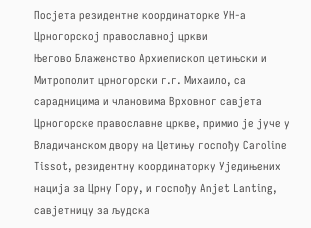Посјета резидентне координаторке УН-а Црногорској православној цркви
Његово Блаженство Архиепископ цетињски и Митрополит црногорски г.г. Михаило, са сарадницима и члановима Врховног савјета Црногорске православне цркве, примио је јуче у Владичанском двору на Цетињу госпођу Caroline Tissot, резидентну координаторку Уједињених нација за Црну Гору, и госпођу Anjet Lanting, савјетницу за људска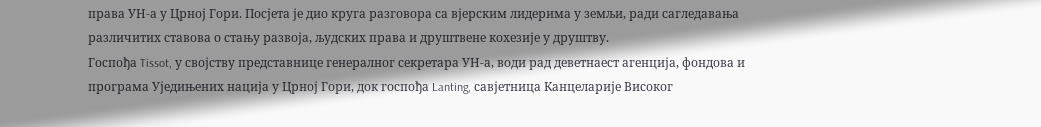права УН-а у Црној Гори. Посјета је дио круга разговора са вјерским лидерима у земљи, ради сагледавања различитих ставова о стању развоја, људских права и друштвене кохезије у друштву.
Госпођа Tissot, у својству представнице генералног секретара УН-а, води рад деветнаест агенција, фондова и програма Уједињених нација у Црној Гори, док госпођа Lanting, савјетница Канцеларије Високог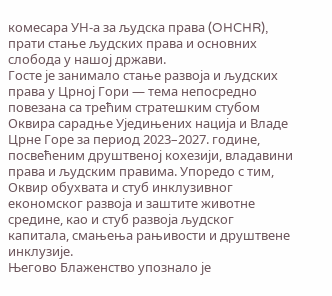комесара УН-а за људска права (OHCHR), прати стање људских права и основних слобода у нашој држави.
Госте је занимало стање развоја и људских права у Црној Гори — тема непосредно повезана са трећим стратешким стубом Оквира сарадње Уједињених нација и Владе Црне Горе за период 2023–2027. године, посвећеним друштвеној кохезији, владавини права и људским правима. Упоредо с тим, Оквир обухвата и стуб инклузивног економског развоја и заштите животне средине, као и стуб развоја људског капитала, смањења рањивости и друштвене инклузије.
Његово Блаженство упознало је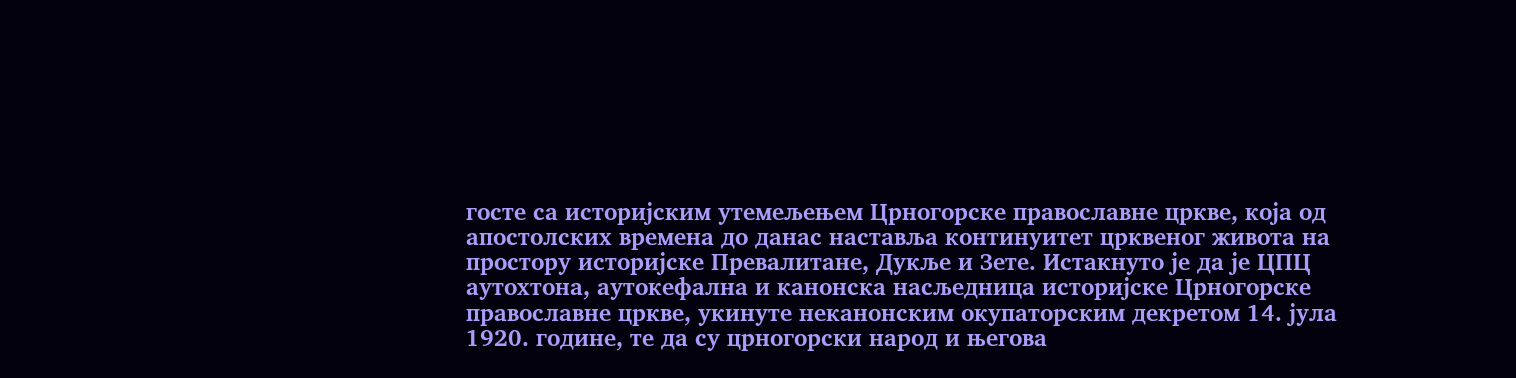госте са историјским утемељењем Црногорске православне цркве, која од апостолских времена до данас наставља континуитет црквеног живота на простору историјске Превалитане, Дукље и Зете. Истакнуто је да је ЦПЦ аутохтона, аутокефална и канонска насљедница историјске Црногорске православне цркве, укинуте неканонским окупаторским декретом 14. јула 1920. године, те да су црногорски народ и његова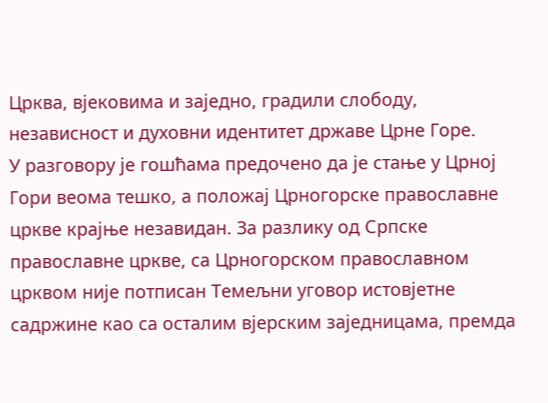Црква, вјековима и заједно, градили слободу, независност и духовни идентитет државе Црне Горе.
У разговору је гошћама предочено да је стање у Црној Гори веома тешко, а положај Црногорске православне цркве крајње незавидан. За разлику од Српске православне цркве, са Црногорском православном црквом није потписан Темељни уговор истовјетне садржине као са осталим вјерским заједницама, премда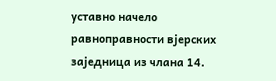уставно начело равноправности вјерских заједница из члана 14.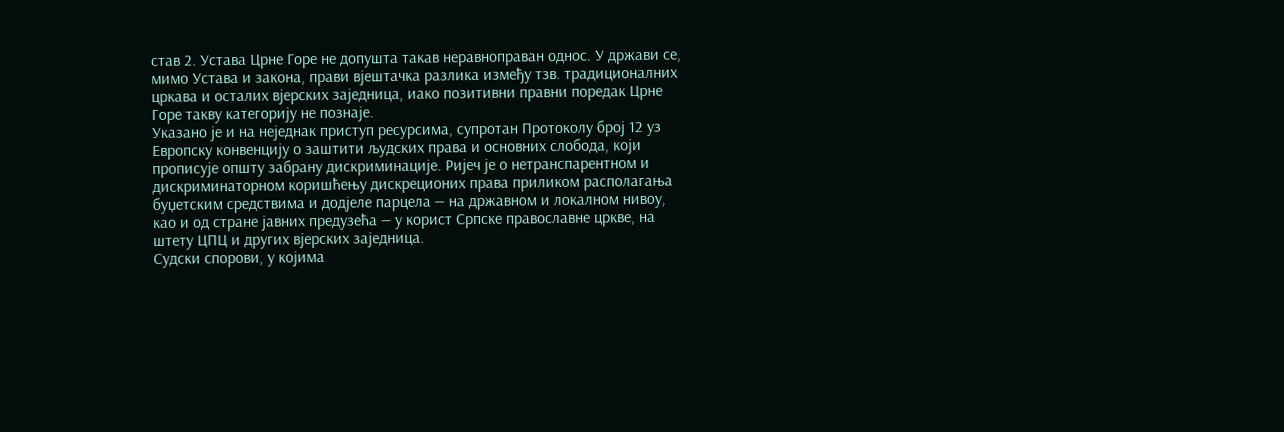став 2. Устава Црне Горе не допушта такав неравноправан однос. У држави се, мимо Устава и закона, прави вјештачка разлика између тзв. традиционалних цркава и осталих вјерских заједница, иако позитивни правни поредак Црне Горе такву категорију не познаје.
Указано је и на неједнак приступ ресурсима, супротан Протоколу број 12 уз Европску конвенцију о заштити људских права и основних слобода, који прописује општу забрану дискриминације. Ријеч је о нетранспарентном и дискриминаторном коришћењу дискреционих права приликом располагања буџетским средствима и додјеле парцела — на државном и локалном нивоу, као и од стране јавних предузећа — у корист Српске православне цркве, на штету ЦПЦ и других вјерских заједница.
Судски спорови, у којима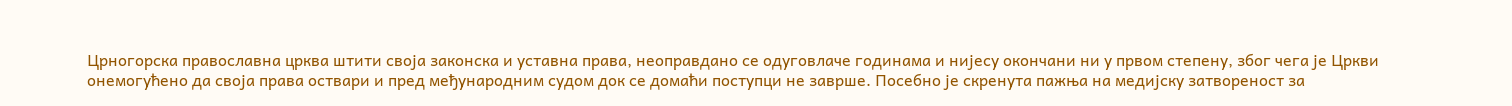Црногорска православна црква штити своја законска и уставна права, неоправдано се одуговлаче годинама и нијесу окончани ни у првом степену, због чега је Цркви онемогућено да своја права оствари и пред међународним судом док се домаћи поступци не заврше. Посебно је скренута пажња на медијску затвореност за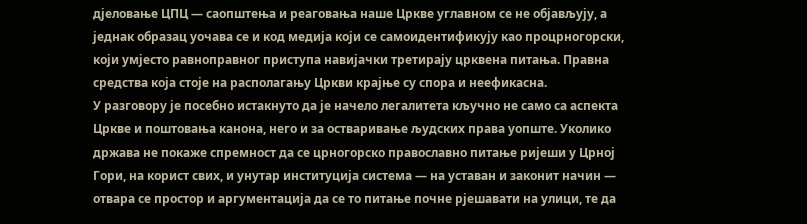дјеловање ЦПЦ — саопштења и реаговања наше Цркве углавном се не објављују, а једнак образац уочава се и код медија који се самоидентификују као процрногорски, који умјесто равноправног приступа навијачки третирају црквена питања. Правна средства која стоје на располагању Цркви крајње су спора и неефикасна.
У разговору је посебно истакнуто да је начело легалитета кључно не само са аспекта Цркве и поштовања канона, него и за остваривање људских права уопште. Уколико држава не покаже спремност да се црногорско православно питање ријеши у Црној Гори, на корист свих, и унутар институција система — на уставан и законит начин — отвара се простор и аргументација да се то питање почне рјешавати на улици, те да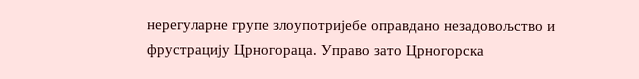нерегуларне групе злоупотријебе оправдано незадовољство и фрустрацију Црногораца. Управо зато Црногорска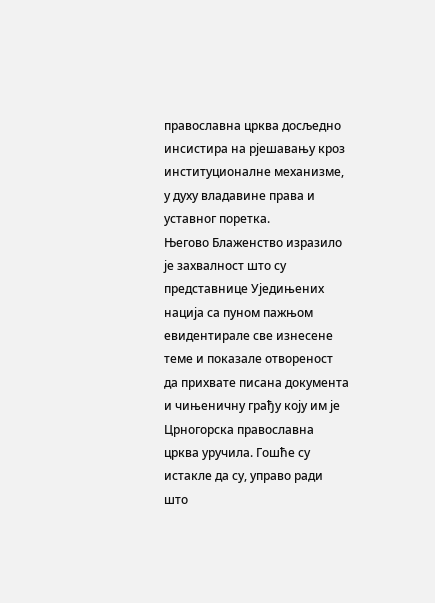православна црква досљедно инсистира на рјешавању кроз институционалне механизме, у духу владавине права и уставног поретка.
Његово Блаженство изразило је захвалност што су представнице Уједињених нација са пуном пажњом евидентирале све изнесене теме и показале отвореност да прихвате писана документа и чињеничну грађу коју им је Црногорска православна црква уручила. Гошће су истакле да су, управо ради што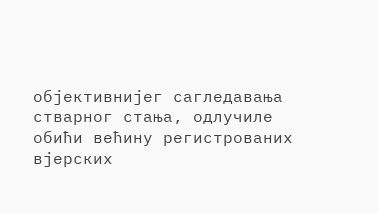објективнијег сагледавања стварног стања, одлучиле обићи већину регистрованих вјерских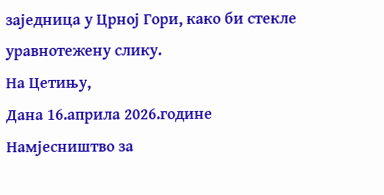заједница у Црној Гори, како би стекле уравнотежену слику.
На Цетињу,
Дана 16.априла 2026.године
Намјесништво за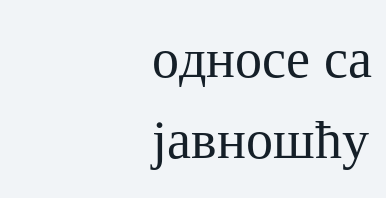односе са јавношћу